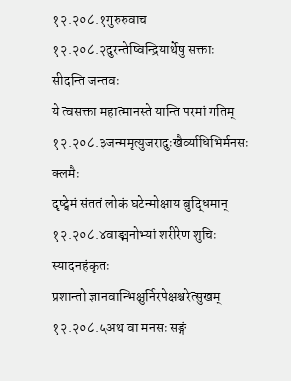१२.२०८.१गुरुरुवाच
१२.२०८.२दुरन्तेष्विन्द्रियार्थेषु सक्ताः सीदन्ति जन्तवः
ये त्वसक्ता महात्मानस्ते यान्ति परमां गतिम्
१२.२०८.३जन्ममृत्युजरादुःखैर्व्याधिभिर्मनसः क्लमैः
दृष्ट्वेमं संततं लोकं घटेन्मोक्षाय बुद्धिमान्
१२.२०८.४वाङ्मनोभ्यां शरीरेण शुचिः स्यादनहंकृतः
प्रशान्तो ज्ञानवान्भिक्षुर्निरपेक्षश्चरेत्सुखम्
१२.२०८.५अथ वा मनसः सङ्गं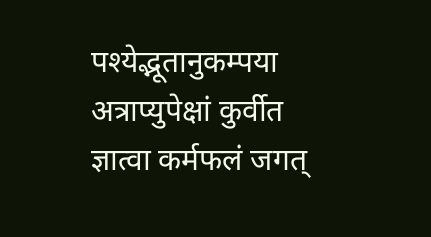पश्येद्भूतानुकम्पया
अत्राप्युपेक्षां कुर्वीत ज्ञात्वा कर्मफलं जगत्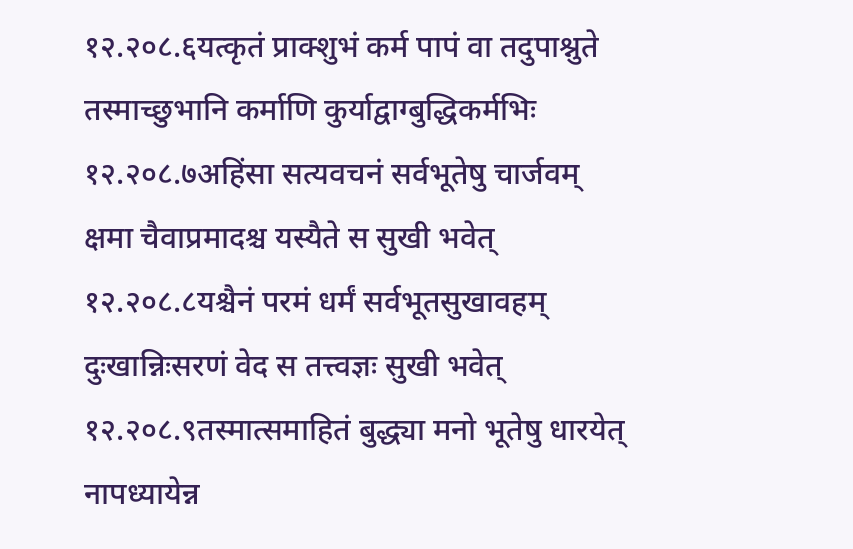१२.२०८.६यत्कृतं प्राक्शुभं कर्म पापं वा तदुपाश्नुते
तस्माच्छुभानि कर्माणि कुर्याद्वाग्बुद्धिकर्मभिः
१२.२०८.७अहिंसा सत्यवचनं सर्वभूतेषु चार्जवम्
क्षमा चैवाप्रमादश्च यस्यैते स सुखी भवेत्
१२.२०८.८यश्चैनं परमं धर्मं सर्वभूतसुखावहम्
दुःखान्निःसरणं वेद स तत्त्वज्ञः सुखी भवेत्
१२.२०८.९तस्मात्समाहितं बुद्ध्या मनो भूतेषु धारयेत्
नापध्यायेन्न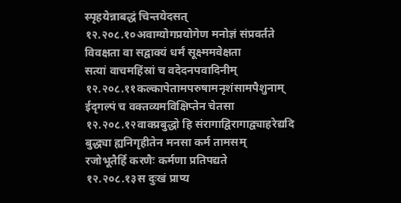स्पृहयेन्नाबद्धं चिन्तयेदसत्
१२.२०८.१०अवाग्योगप्रयोगेण मनोज्ञं संप्रवर्तते
विवक्षता वा सद्वाक्यं धर्मं सूक्ष्ममवेक्षता
सत्यां वाचमहिंस्रां च वदेदनपवादिनीम्
१२.२०८.११कल्कापेतामपरुषामनृशंसामपैशुनाम्
ईदृगल्पं च वक्तव्यमविक्षिप्तेन चेतसा
१२.२०८.१२वाक्प्रबुद्धो हि संरागाद्विरागाद्व्याहरेद्यदि
बुद्ध्या ह्यनिगृहीतेन मनसा कर्म तामसम्
रजोभूतैर्हि करणैः कर्मणा प्रतिपद्यते
१२.२०८.१३स दुःखं प्राप्य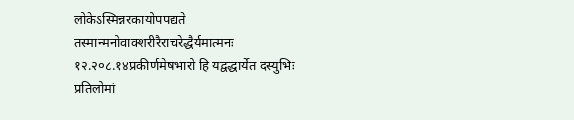लोकेऽस्मिन्नरकायोपपद्यते
तस्मान्मनोवाक्शरीरैराचरेद्धैर्यमात्मनः
१२.२०८.१४प्रकीर्णमेषभारो हि यद्वद्धार्येत दस्युभिः
प्रतिलोमां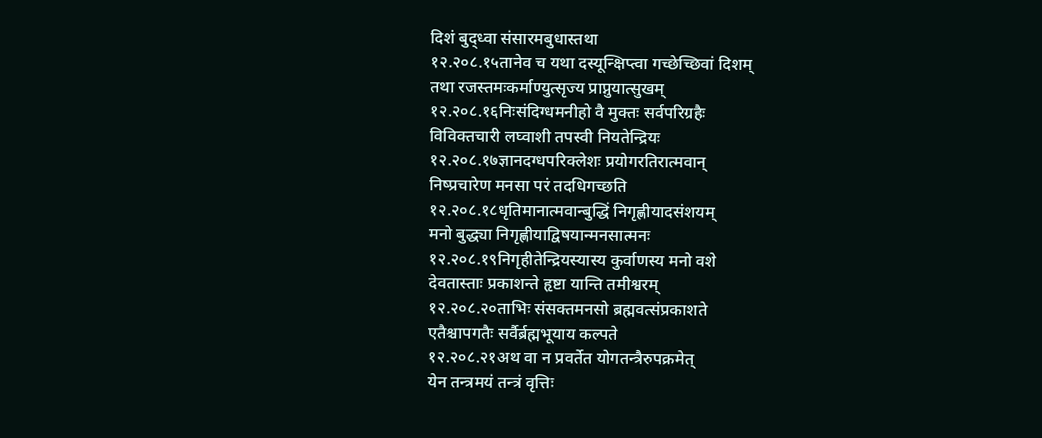दिशं बुद्ध्वा संसारमबुधास्तथा
१२.२०८.१५तानेव च यथा दस्यून्क्षिप्त्वा गच्छेच्छिवां दिशम्
तथा रजस्तमःकर्माण्युत्सृज्य प्राप्नुयात्सुखम्
१२.२०८.१६निःसंदिग्धमनीहो वै मुक्तः सर्वपरिग्रहैः
विविक्तचारी लघ्वाशी तपस्वी नियतेन्द्रियः
१२.२०८.१७ज्ञानदग्धपरिक्लेशः प्रयोगरतिरात्मवान्
निष्प्रचारेण मनसा परं तदधिगच्छति
१२.२०८.१८धृतिमानात्मवान्बुद्धिं निगृह्णीयादसंशयम्
मनो बुद्ध्या निगृह्णीयाद्विषयान्मनसात्मनः
१२.२०८.१९निगृहीतेन्द्रियस्यास्य कुर्वाणस्य मनो वशे
देवतास्ताः प्रकाशन्ते हृष्टा यान्ति तमीश्वरम्
१२.२०८.२०ताभिः संसक्तमनसो ब्रह्मवत्संप्रकाशते
एतैश्चापगतैः सर्वैर्ब्रह्मभूयाय कल्पते
१२.२०८.२१अथ वा न प्रवर्तेत योगतन्त्रैरुपक्रमेत्
येन तन्त्रमयं तन्त्रं वृत्तिः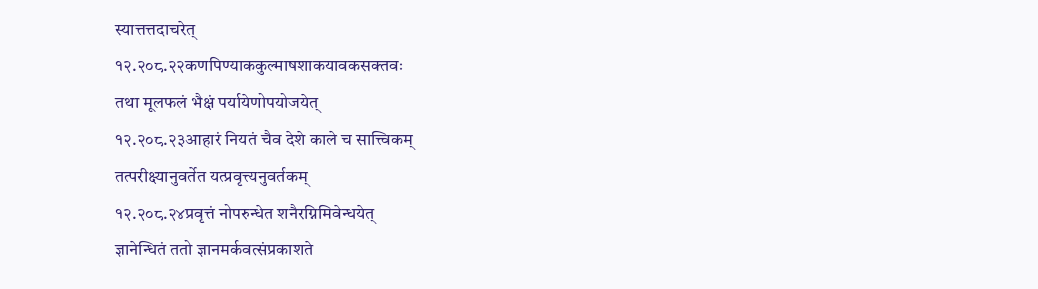स्यात्तत्तदाचरेत्
१२.२०८.२२कणपिण्याककुल्माषशाकयावकसक्तवः
तथा मूलफलं भैक्षं पर्यायेणोपयोजयेत्
१२.२०८.२३आहारं नियतं चैव देशे काले च सात्त्विकम्
तत्परीक्ष्यानुवर्तेत यत्प्रवृत्त्यनुवर्तकम्
१२.२०८.२४प्रवृत्तं नोपरुन्धेत शनैरग्निमिवेन्धयेत्
ज्ञानेन्धितं ततो ज्ञानमर्कवत्संप्रकाशते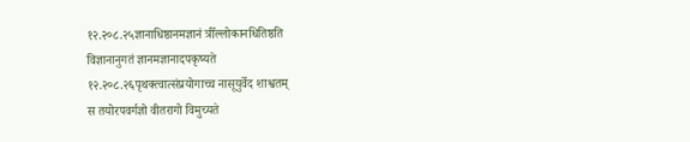१२.२०८.२५ज्ञानाधिष्ठानमज्ञानं त्रीँल्लोकानधितिष्ठति
विज्ञानानुगतं ज्ञानमज्ञानादपकृष्यते
१२.२०८.२६पृथक्त्वात्संप्रयोगाच्च नासूयुर्वेद शाश्वतम्
स तयोरपवर्गज्ञो वीतरागो विमुच्यते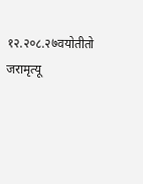१२.२०८.२७वयोतीतो जरामृत्यू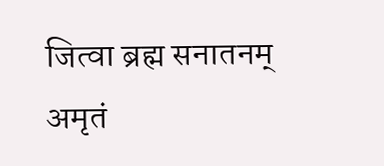जित्वा ब्रह्म सनातनम्
अमृतं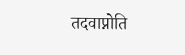तदवाप्नोति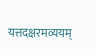यत्तदक्षरमव्ययम्